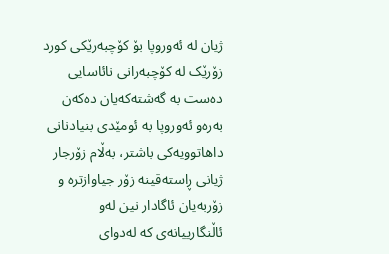ژیان لە ئەوروپا بۆ کۆچبەرێکی کورد
زۆرێک لە کۆچبەرانی نائاسایی دەست بە گەشتەکەیان دەکەن بەرەو ئەوروپا بە ئومێدی بنیادنانی داهاتوویەکی باشتر، بەڵام زۆرجار ژیانی ڕاستەقینە زۆر جیاوازترە و زۆربەیان ئاگادار نین لەو ئاڵنگارییانەى کە لەدوای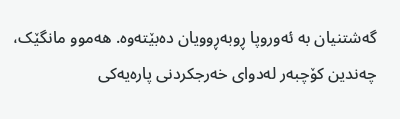گەشتنیان بە ئەوروپا ڕوبەڕوویان دەبێتەوە. هەموو مانگێک، چەندین کۆچبەر لەدوای خەرجکردنی پارەیەکی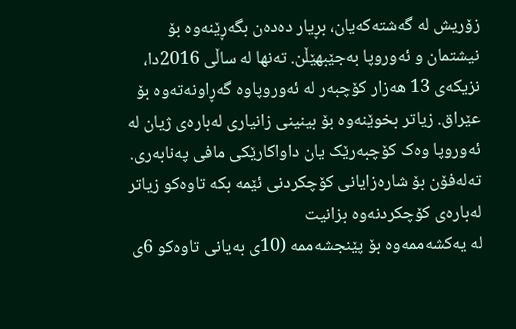زۆریش لە گەشتەکەیان، بڕیار دەدەن بگەڕێنەوە بۆ نیشتمان و ئەوروپا بەجێبهێڵن. تەنها لە ساڵی 2016دا، نزیکەى 13 هەزار کۆچبەر لە ئەوروپاوە گەڕاونەتەوە بۆ عێراق. زیاتر بخوێنەوە بۆ بینینی زانیاری لەبارەى ژیان لە ئەوروپا وەک کۆچبەرێک یان داواکارێکی مافی پەنابەری.
تەلەفۆن بۆ شارەزایانی کۆچکردنی ئێمە بکە تاوەکو زیاتر لەبارەى کۆچکردنەوە بزانیت
لە یەکشەممەوە بۆ پێنجشەممە (10ی بەیانی تاوەکو 6ی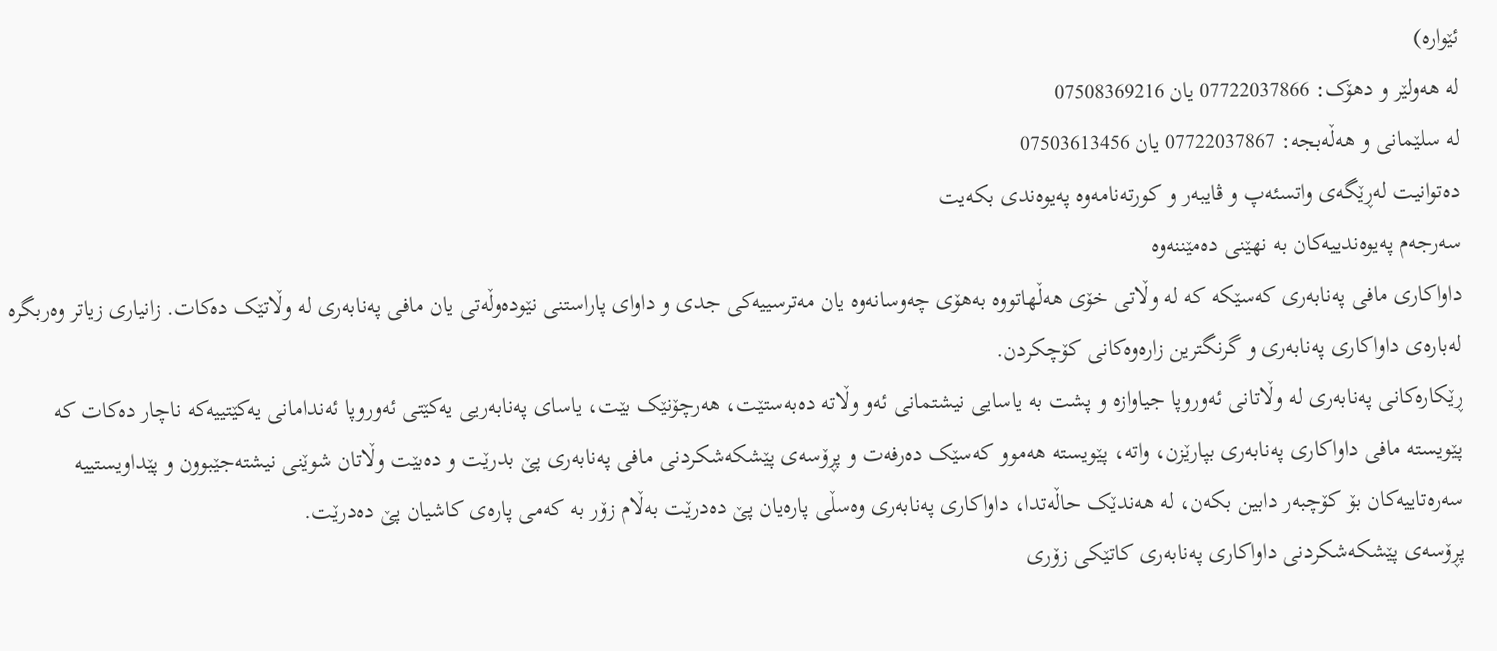ئێوارە)
لە هەولێر و دهۆک: 07722037866 یان 07508369216
لە سلێمانی و هەڵەبجە: 07722037867 یان 07503613456
دەتوانیت لەڕێگەى واتسئەپ و ڤایبەر و کورتەنامەوە پەیوەندی بکەیت
سەرجەم پەیوەندییەکان بە نهێنی دەمێننەوە
داواکاری مافی پەنابەری کەسێکە کە لە وڵاتی خۆی هەڵهاتووە بەهۆی چەوسانەوە یان مەترسییەکی جدی و داوای پاراستنی نێودەوڵەتی یان مافی پەنابەری لە وڵاتێک دەکات. زانیاری زیاتر وەربگرە لەبارەى داواکاری پەنابەری و گرنگترین زارەوەکانى کۆچکردن.
ڕێکارەکانى پەنابەری لە وڵاتانی ئەوروپا جیاوازە و پشت بە یاسایی نیشتمانی ئەو وڵاتە دەبەستێت، هەرچۆنێک بێت، یاسای پەنابەریی یەکێتی ئەوروپا ئەندامانی یەکێتییەکە ناچار دەکات کە پێویستە مافی داواکاری پەنابەری بپارێزن، واتە، پێویستە هەموو کەسێک دەرفەت و پڕۆسەى پێشکەشکردنی مافی پەنابەری پێ بدرێت و دەبێت وڵاتان شوێنی نیشتەجێبوون و پێداویستییە سەرەتاییەکان بۆ کۆچبەر دابین بکەن، لە هەندێک حاڵەتدا، داواکاری پەنابەری وەسڵی پارەیان پێ دەدرێت بەڵام زۆر بە کەمی پارەى کاشیان پێ دەدرێت.
پڕۆسەى پێشکەشکردنی داواکاری پەنابەری کاتێکی زۆری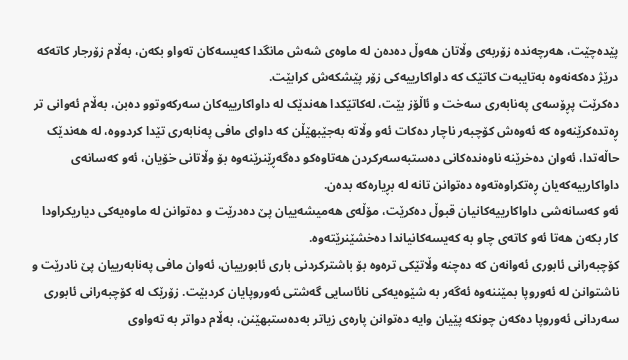پێدەچێت، هەرچەندە زۆربەى وڵاتان هەوڵ دەدەن لە ماوەى شەش مانگدا کەیسەکان تەواو بکەن، بەڵام زۆرجار کاتەکە درێژ دەکەنەوە بەتایبەت کاتێک کە داواکارییەکی زۆر پێشکەش کرابێت.
دەکرێت پڕۆسەى پەنابەری سەخت و ئاڵۆز بێت، لەکاتێکدا هەندێک لە داواکارییەکان سەرکەوتوو دەبن، بەڵام ئەوانی تر ڕەتدەکرێنەوە کە ئەوەش کۆچبەر ناچار دەکات ئەو وڵاتە بەجێبهێڵن کە داوای مافی پەنابەری تێدا کردووە، لە هەندێک حاڵەتدا، ئەوان دەخرێنە ناوەندەکانى دەستبەسەرکردن هەتاوەکو دەگەڕێنرێنەوە بۆ وڵاتانى خۆیان، ئەو کەسانەى داواکارییەکەیان ڕەتکراوەتەوە دەتوانن تانە لە بڕیارەکە بدەن.
ئەو کەسانەشی داواکارییەکانیان قبوڵ دەکرێت، مۆڵەى هەمیشەییان پێ دەدرێت و دەتوانن لە ماوەیەکی دیاریکراودا کار بکەن هەتا ئەو کاتەى چاو بە کەیسەکانیاندا دەخشێنرێتەوە.
کۆچبەرانی ئابوری ئەوانەن کە دەچنە وڵاتێکی ترەوە بۆ باشترکردنی باری ئابورییان، ئەوان مافی پەنابەرییان پێ نادرێت و ناشتوانن لە ئەوروپا بمێننەوە ئەگەر بە شێوەیەکی نائاسایی گەشتی ئەوروپایان کردبێت. زۆرێک لە کۆچبەرانی ئابوری سەردانی ئەوروپا دەکەن چونکە پێیان وایە دەتوانن پارەى زیاتر بەدەستبهێنن، بەڵام دواتر بە تەواوی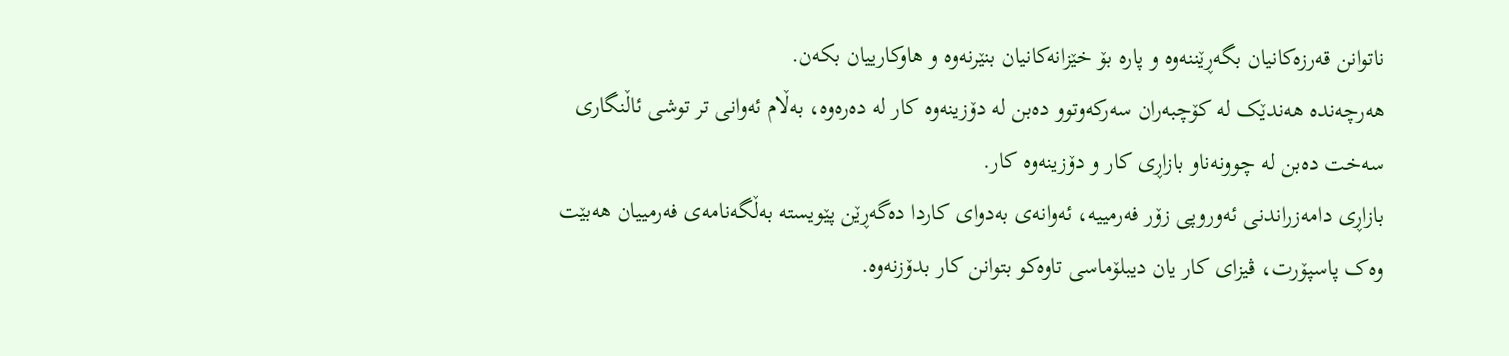ناتوانن قەرزەکانیان بگەڕێننەوە و پارە بۆ خێزانەکانیان بنێرنەوە و هاوکارییان بکەن.
هەرچەندە هەندێک لە کۆچبەران سەرکەوتوو دەبن لە دۆزینەوە کار لە دەرەوە، بەڵام ئەوانی تر توشی ئاڵنگاری سەخت دەبن لە چوونەناو بازاڕی کار و دۆزینەوە کار.
بازاڕی دامەزراندنی ئەوروپی زۆر فەرمییە، ئەوانەى بەدوای کاردا دەگەڕێن پێویستە بەڵگەنامەى فەرمییان هەبێت وەک پاسپۆرت، ڤیزای کار یان دیبلۆماسی تاوەکو بتوانن کار بدۆزنەوە.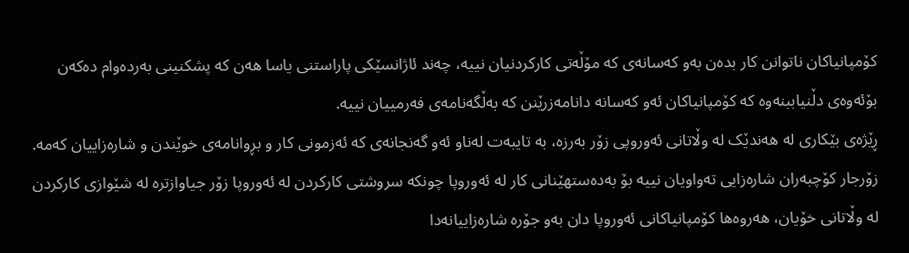کۆمپانیاکان ناتوانن کار بدەن بەو کەسانەى کە مۆڵەتی کارکردنیان نییە، چەند ئاژانسێکی پاراستنی یاسا هەن کە پشکنینی بەردەوام دەکەن بۆئەوەى دڵنیاببنەوە کە کۆمپانیاکان ئەو کەسانە دانامەزرێنن کە بەڵگەنامەى فەرمییان نییە.
ڕێژەى بێکاری لە هەندێک لە وڵاتانی ئەوروپی زۆر بەرزە، بە تایبەت لەناو ئەو گەنجانەى کە ئەزمونی کار و بڕوانامەى خوێندن و شارەزاییان کەمە. زۆرجار کۆچبەران شارەزایی تەواویان نییە بۆ بەدەستهێنانی کار لە ئەوروپا چونکە سروشتی کارکردن لە ئەوروپا زۆر جیاوازترە لە شێوازی کارکردن لە وڵاتانی خۆیان، هەروەها کۆمپانیاکانى ئەوروپا دان بەو جۆرە شارەزاییانەدا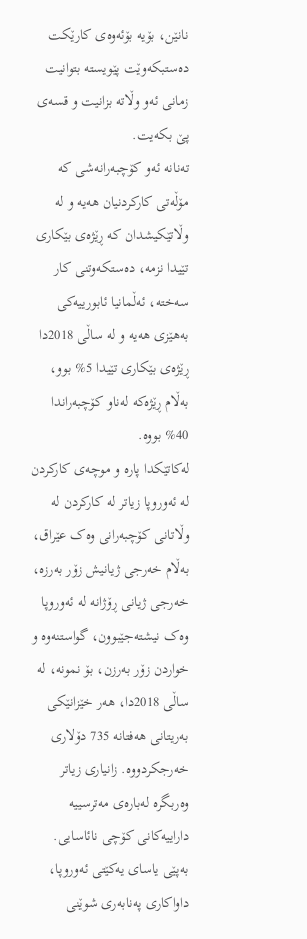نانێن، بۆیە بۆئەوەى کارێکت دەستبکەوێت پێویستە بتوانیت زمانی ئەو وڵاتە بزانیت و قسەى پێ بکەیت.
تەنانە ئەو کۆچبەرانەشی کە مۆڵەتی کارکردنیان هەیە و لە وڵاتێکیشدان کە ڕێژەى بێکاری تێیدا نزمە، دەستکەوتنی کار سەختە، ئەڵمانیا ئابورییەکی بەهێزی هەیە و لە ساڵی 2018دا ڕێژەى بێکاری تێیدا 5% بوو، بەڵام ڕێژەکە لەناو کۆچبەراندا 40% بووە.
لەکاتێکدا پارە و موچەى کارکردن لە ئەوروپا زیاتر لە کارکردن لە وڵاتانی کۆچبەرانی وەک عێراق، بەڵام خەرجی ژیانیش زۆر بەرزە، خەرجی ژیانی ڕۆژانە لە ئەوروپا وەک نیشتەجێبوون، گواستنەوە و خواردن زۆر بەرزن، بۆ نمونە، لە ساڵی 2018دا، هەر خێزانێکی بەریتانی هەفتانە 735 دۆلاری خەرجکردووە. زانیاری زیاتر وەربگرە لەبارەى مەترسییە داراییەکانى کۆچی نائاسایی.
بەپێی یاسای یەکێتی ئەوروپا، داواکاری پەنابەری شوێنی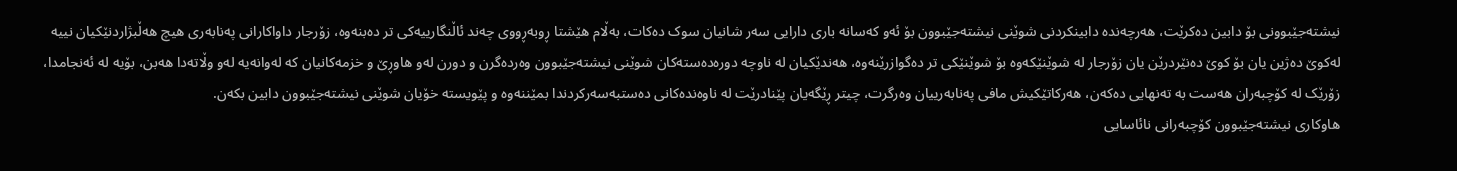نیشتەجێبوونی بۆ دابین دەکرێت، هەرچەندە دابینکردنی شوێنی نیشتەجێبوون بۆ ئەو کەسانە باری دارایی سەر شانیان سوک دەکات، بەڵام هێشتا ڕوبەڕووی چەند ئاڵنگارییەکی تر دەبنەوە، زۆرجار داواکارانی پەنابەری هیچ هەڵبژاردنێکیان نییە لەکوێ دەژین یان بۆ کوێ دەنێردرێن یان زۆرجار لە شوێنێکەوە بۆ شوێنێکی تر دەگوازرێنەوە، هەندێکیان لە ناوچە دورەدەستەکان شوێنی نیشتەجێبوون وەردەگرن و دورن لەو هاوڕێ و خزمەکانیان کە لەوانەیە لەو وڵاتەدا هەبن، بۆیە لە ئەنجامدا، زۆرێک لە کۆچبەران هەست بە تەنهایی دەکەن، هەرکاتێکیش مافی پەنابەرییان وەرگرت، چیتر ڕێگەیان پێنادرێت لە ناوەندەکانى دەستبەسەرکردندا بمێننەوە و پێویستە خۆیان شوێنی نیشتەجێبوون دابین بکەن.
هاوکاری نیشتەجێبوون کۆچبەرانی نائاسایی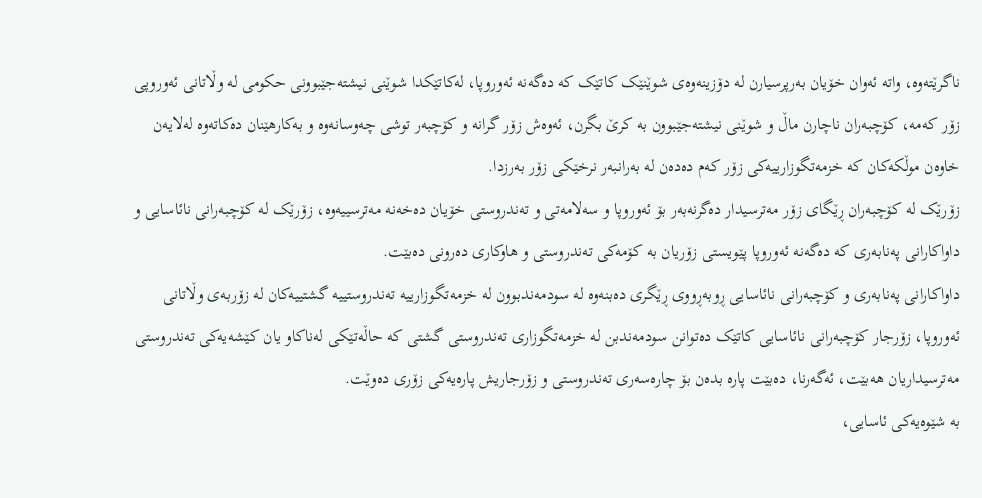ناگرێتەوە، واتە ئەوان خۆیان بەرپرسیارن لە دۆزینەوەی شوێنێک کاتێک کە دەگەنە ئەوروپا، لەکاتێکدا شوێنی نیشتەجێبوونی حکومی لە وڵاتانى ئەوروپی زۆر کەمە، کۆچبەران ناچارن ماڵ و شوێنی نیشتەجێبوون بە کرێ بگرن، ئەوەش زۆر گرانە و کۆچبەر توشی چەوسانەوە و بەکارهێنان دەکاتەوە لەلایەن خاوەن موڵکەکان کە خزمەتگوزارییەکی زۆر کەم دەدەن لە بەرانبەر نرخێکی زۆر بەرزدا.
زۆرێک لە کۆچبەران ڕێگای زۆر مەترسیدار دەگرنەبەر بۆ ئەوروپا و سەلامەتی و تەندروستی خۆیان دەخەنە مەترسییەوە، زۆرێک لە کۆچبەرانی نائاسایی و داواکارانی پەنابەری کە دەگەنە ئەوروپا پێویستی زۆریان بە کۆمەکی تەندروستی و هاوکاری دەرونی دەبێت.
داواکارانی پەنابەری و کۆچبەرانی نائاسایی ڕوبەڕووی ڕێگری دەبنەوە لە سودمەندبوون لە خزمەتگوزارییە تەندروستییە گشتییەکان لە زۆربەى وڵاتانی ئەوروپا، زۆرجار کۆچبەرانی نائاسایی کاتێک دەتوانن سودمەندبن لە خزمەتگوزاری تەندروستی گشتی کە حاڵەتێکی لەناکاو یان کێشەیەکی تەندروستی مەترسیداریان هەبێت، ئەگەرنا، دەبێت پارە بدەن بۆ چارەسەری تەندروستی و زۆرجاریش پارەیەکی زۆری دەوێت.
بە شێوەیەکی ئاسایی،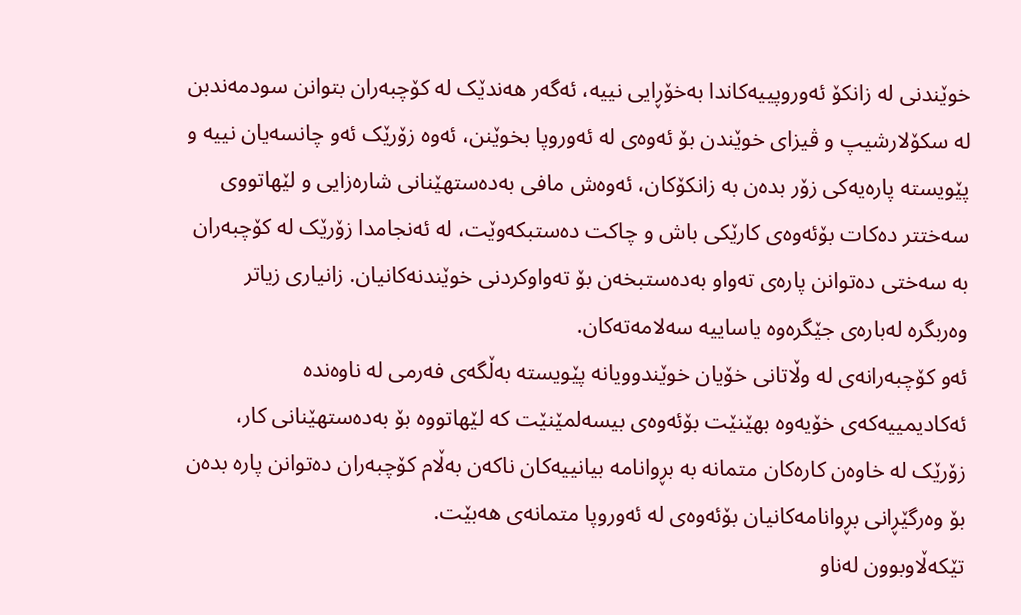خوێندنی لە زانکۆ ئەوروپییەکاندا بەخۆڕایی نییە، ئەگەر هەندێک لە کۆچبەران بتوانن سودمەندبن لە سکۆلارشیپ و ڤیزای خوێندن بۆ ئەوەى لە ئەوروپا بخوێنن، ئەوە زۆرێک ئەو چانسەیان نییە و پێویستە پارەیەکی زۆر بدەن بە زانکۆکان، ئەوەش مافی بەدەستهێنانی شارەزایی و لێهاتووی سەختتر دەکات بۆئەوەى کارێکی باش و چاکت دەستبکەوێت، لە ئەنجامدا زۆرێک لە کۆچبەران بە سەختی دەتوانن پارەى تەواو بەدەستبخەن بۆ تەواوکردنی خوێندنەکانیان. زانیاری زیاتر وەربگرە لەبارەى جێگرەوە یاساییە سەلامەتەکان.
ئەو کۆچبەرانەى لە وڵاتانی خۆیان خوێندوویانە پێویستە بەڵگەى فەرمی لە ناوەندە ئەکادیمییەکەى خۆیەوە بهێنێت بۆئەوەى بیسەلمێنێت کە لێهاتووە بۆ بەدەستهێنانی کار، زۆرێک لە خاوەن کارەکان متمانە بە بڕوانامە بیانییەکان ناکەن بەڵام کۆچبەران دەتوانن پارە بدەن بۆ وەرگێڕانی بڕوانامەکانیان بۆئەوەى لە ئەوروپا متمانەى هەبێت.
تێکەڵاوبوون لەناو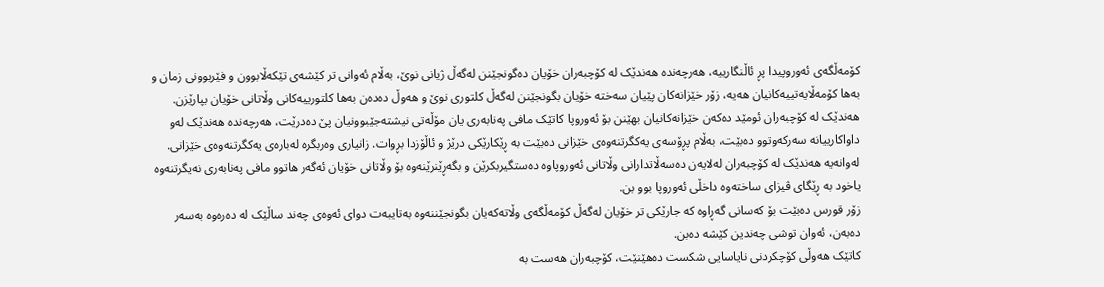کۆمەڵگەى ئەوروپیدا پڕ ئاڵنگارییە، هەرچەندە هەندێک لە کۆچبەران خۆیان دەگونجێنن لەگەڵ ژیانی نوێ، بەڵام ئەوانی تر کێشەى تێکەڵابوون و فێربوونی زمان و بەها کۆمەڵایەتییەکانیان هەیە، زۆر خێزانەکان پێیان سەختە خۆیان بگونجێنن لەگەڵ کلتوری نوێ و هەوڵ دەدەن بەها کلتورییەکانی وڵاتانی خۆیان بپارێزن.
هەندێک لە کۆچبەران ئومێد دەکەن خێزانەکانیان بهێنن بۆ ئەوروپا کاتێک مافی پەنابەری یان مۆڵەتی نیشتەجێبوونیان پێ دەدرێت، هەرچەندە هەندێک لەو داواکارییانە سەرکەوتوو دەبێت، بەڵام پڕۆسەى یەکگرتنەوەى خێزانی دەبێت بە ڕێکارێکی درێژ و ئاڵۆزدا بڕوات. زانیاری وەربگرە لەبارەى یەکگرتنەوەى خێزانی.
لەوانەیە هەندێک لە کۆچبەران لەلایەن دەسەڵاتدارانی وڵاتانی ئەوروپاوە دەستگیربکرێن و بگەڕێنرێنەوە بۆ وڵاتانی خۆیان ئەگەر هاتوو مافی پەنابەری نەیگرتنەوە یاخود بە ڕێگای ڤیزای ساختەوە داخڵی ئەوروپا بوو بن.
زۆر قورس دەبێت بۆ کەسانى گەڕاوە کە جارێکی تر خۆیان لەگەڵ کۆمەڵگەى وڵاتەکەیان بگونجێننەوە بەتایبەت دوای ئەوەى چەند ساڵێک لە دەرەوە بەسەر دەبەن، ئەوان توشی چەندین کێشە دەبن.
کاتێک هەوڵی کۆچکردنی نایاسایی شکست دەهێنێت، کۆچبەران هەست بە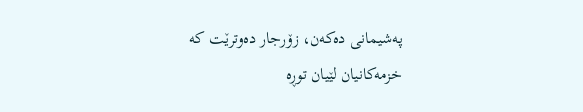پەشیمانی دەکەن، زۆرجار دەوترێت کە خزمەکانیان لێیان توڕە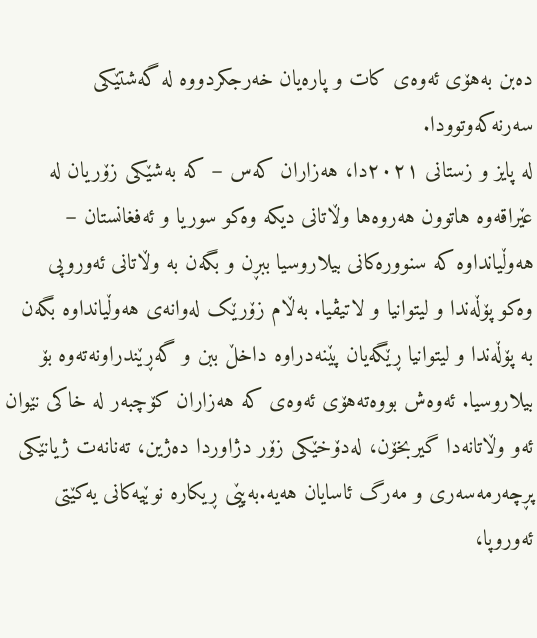دەبن بەهۆی ئەوەى کات و پارەیان خەرجکردووە لە گەشتێکی سەرنەکەوتوودا.
لە پایز و زستانى ٢٠٢١دا، هەزاران کەس – کە بەشێکى زۆریان لە عێراقەوە هاتوون هەروەها وڵاتانى دیکە وەکو سوریا و ئەفغانستان – هەوڵیانداوە کە سنوورەکانى بیلاروسیا ببڕن و بگەن بە وڵاتانى ئەوروپى وەکو پۆڵەندا و لیتوانیا و لاتیڤیا. بەڵام زۆرێک لەوانەى هەوڵیانداوە بگەن بە پۆڵەندا و لیتوانیا ڕێگەیان پێنەدراوە داخڵ ببن و گەڕێندراونەتەوە بۆ بیلاروسیا. ئەوەش بووەتەهۆى ئەوەى کە هەزاران کۆچبەر لە خاکى نێوان ئەو وڵاتانەدا گیربخۆن، لەدۆخێکى زۆر دژاوردا دەژین، تەنانەت ژیانێکى پڕچەرمەسەرى و مەرگ ئاسایان هەیە.بەپێى ڕیکارە نوێیەکانى یەکێتى ئەوروپا،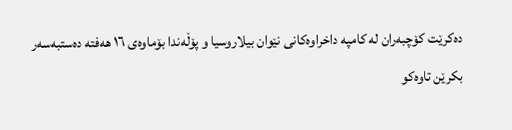دەکرێت کۆچبەران لە کامپە داخراوەکانى نێوان بیلاروسیا و پۆڵەندا بۆماوەى ١٦ هەفتە دەستبەسەر بکرێن تاوەکو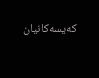کەیسەکانیان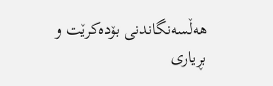هەڵسەنگاندنى بۆدەکرێت و بڕیارى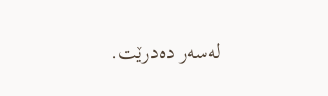لەسەر دەدرێت.